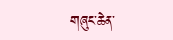གཞུང་ཆེན་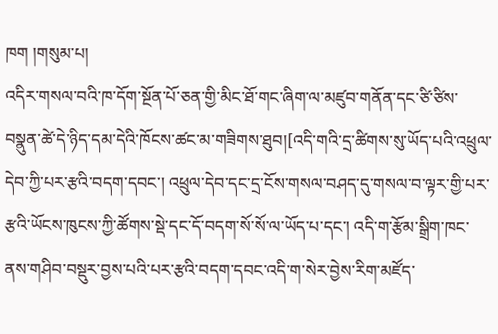ཁག །གསུམ་པ།
འདིར་གསལ་བའི་ཁ་དོག་སྔོན་པོ་ཅན་གྱི་མིང་ཐོ་གང་ཞིག་ལ་མཛུབ་གནོན་དང་ཙི་ཙིས་བསྣུན་ཚེ་དེ་ཉིད་དམ་དེའི་ཁོངས་ཚང་མ་གཟིགས་ཐུབ།[འདི་གའི་དྲ་ཚིགས་སུ་ཡོད་པའི་འཕྲུལ་དེབ་ཀྱི་པར་རྩའི་བདག་དབང་། འཕྲུལ་དེབ་དང་དྲ་ངོས་གསལ་བཤད་དུ་གསལ་བ་ལྟར་གྱི་པར་རྩའི་ཡོངས་ཁུངས་ཀྱི་ཚོགས་སྡེ་དང་དོ་བདག་སོ་སོ་ལ་ཡོད་པ་དང་། འདི་ག་རྩོམ་སྒྲིག་ཁང་ནས་གཤིབ་བསྡུར་བྱས་པའི་པར་རྩའི་བདག་དབང་འདི་ག་སེར་བྱེས་རིག་མཛོད་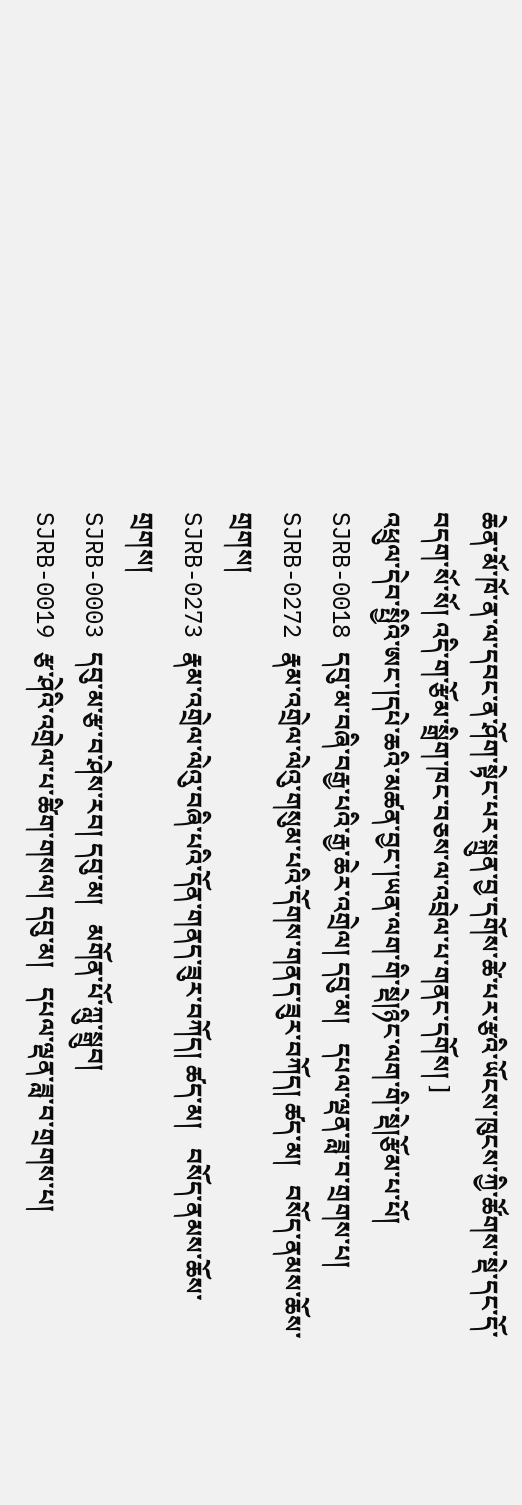ཆེན་མོ་ཁོ་ན་ལ་དབང་ན་ཤོག་སྟེང་པར་སྐྲུན་བྱ་དགོས་ཚེ་པར་རྩའི་ཡོངས་ཁུངས་ཀྱི་ཚོགས་སྡེ་དང་དོ་བདག་སོ་སོ། འདི་ག་རྩོམ་སྒྲིག་ཁང་བཅས་ལ་འབྲེལ་པ་གནང་དགོས། ]
འཕྲུལ་དེབ་སྤྱིའི་ཨང་།དཔེ་ཆའི་མཚན་བྱང་།ཡན་ལག་གི་སྡེ།ཉིང་ལག་གི་སྡེ།རྩོམ་པ་པོ།
SJRB-0018 དབུ་མ་བཞི་བརྒྱ་པའི་རྒྱ་ཆེར་འགྲེལ། དབུ་མ།   དཔལ་ལྡན་ཟླ་བ་གྲགས་པ།
SJRB-0272 རྣམ་འགྲེལ་ལེའུ་གསུམ་པའི་དོགས་གནད་ཟུར་བཀོད། ཚད་མ།   བསོད་ནམས་ཆོས་གྲགས།
SJRB-0273 རྣམ་འགྲེལ་ལེའུ་བཞི་པའི་དོན་གནད་ཟུར་བཀོད། ཚད་མ།   བསོད་ནམས་ཆོས་གྲགས།
SJRB-0003 དབུ་མ་རྩ་བ་ཤེས་རབ། དབུ་མ།   མགོན་པོ་ཀླུ་སྒྲུབ།
SJRB-0019 རྩ་ཤེའི་འགྲེལ་པ་ཚིག་གསལ། དབུ་མ།   དཔལ་ལྡན་ཟླ་བ་གྲགས་པ།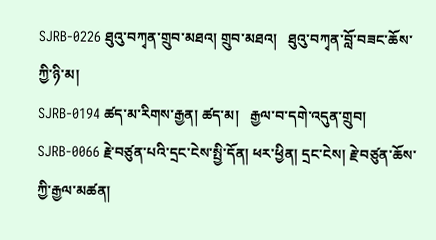SJRB-0226 ཐུའུ་བཀྭན་གྲུབ་མཐའ། གྲུབ་མཐའ།   ཐུའུ་བཀྭན་བློ་བཟང་ཆོས་ཀྱི་ཉི་མ།
SJRB-0194 ཚད་མ་རིགས་རྒྱན། ཚད་མ།   རྒྱལ་བ་དགེ་འདུན་གྲུབ།
SJRB-0066 རྗེ་བཙུན་པའི་དྲང་ངེས་སྤྱི་དོན། ཕར་ཕྱིན། དྲང་ངེས། རྗེ་བཙུན་ཆོས་ཀྱི་རྒྱལ་མཚན།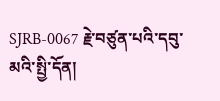SJRB-0067 རྗེ་བཙུན་པའི་དབུ་མའི་སྤྱི་དོན།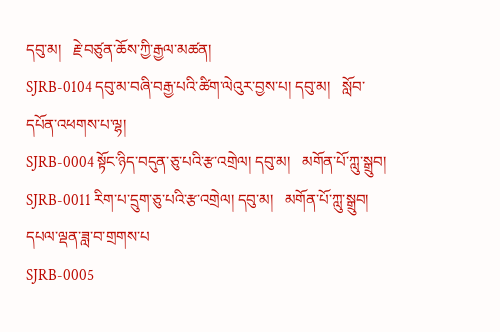དབུ་མ།   རྗེ་བཙུན་ཆོས་ཀྱི་རྒྱལ་མཚན།
SJRB-0104 དབུ་མ་བཞི་བརྒྱ་པའི་ཚིག་ལེའུར་བྱས་པ། དབུ་མ།   སློབ་དཔོན་འཕགས་པ་ལྷ།
SJRB-0004 སྟོང་ཉིད་བདུན་ཅུ་པའི་རྩ་འགྲེལ། དབུ་མ།   མགོན་པོ་ཀླུ་སྒྲུབ།
SJRB-0011 རིག་པ་དྲུག་ཅུ་པའི་རྩ་འགྲེལ། དབུ་མ།   མགོན་པོ་ཀླུ་སྒྲུབ། དཔལ་ལྡན་ཟླ་བ་གྲགས་པ
SJRB-0005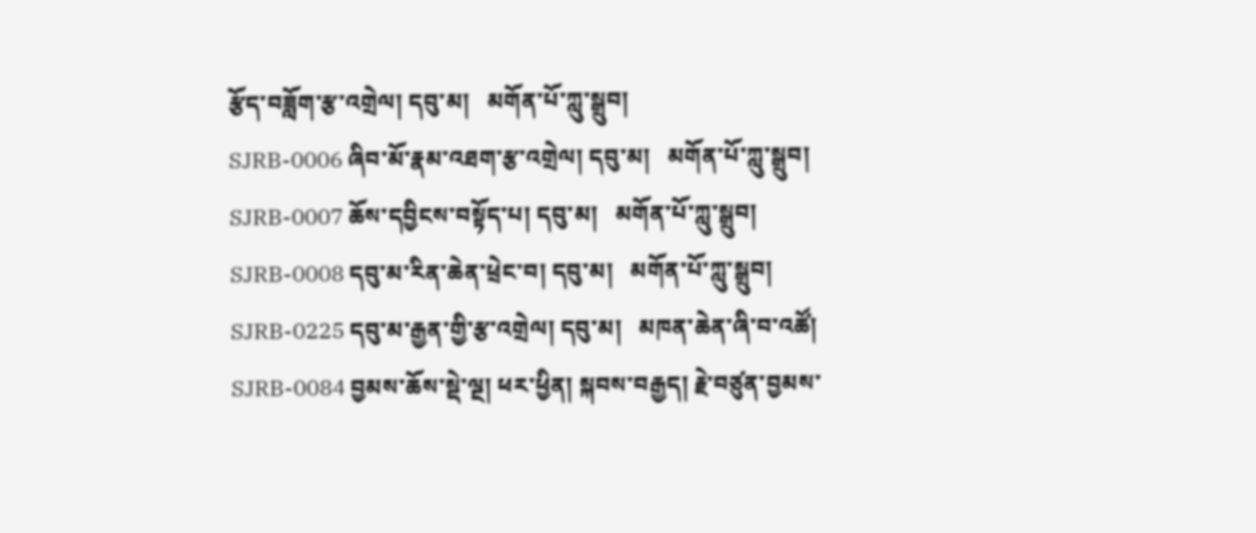རྩོད་བཟློག་རྩ་འགྲེལ། དབུ་མ།   མགོན་པོ་ཀླུ་སྒྲུབ།
SJRB-0006 ཞིབ་མོ་རྣམ་འཐག་རྩ་འགྲེལ། དབུ་མ།   མགོན་པོ་ཀླུ་སྒྲུབ།
SJRB-0007 ཆོས་དབྱིངས་བསྟོད་པ། དབུ་མ།   མགོན་པོ་ཀླུ་སྒྲུབ།
SJRB-0008 དབུ་མ་རིན་ཆེན་ཕྲེང་བ། དབུ་མ།   མགོན་པོ་ཀླུ་སྒྲུབ།
SJRB-0225 དབུ་མ་རྒྱན་གྱི་རྩ་འགྲེལ། དབུ་མ།   མཁན་ཆེན་ཞི་བ་འཚོ།
SJRB-0084 བྱམས་ཆོས་སྡེ་ལྔ། ཕར་ཕྱིན། སྐབས་བརྒྱད། རྗེ་བཙུན་བྱམས་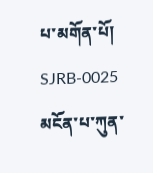པ་མགོན་པོ།
SJRB-0025 མངོན་པ་ཀུན་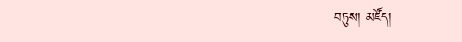བཏུས། མཛོད།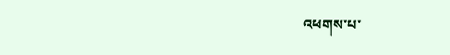འཕགས་པ་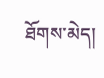ཐོགས་མེད།